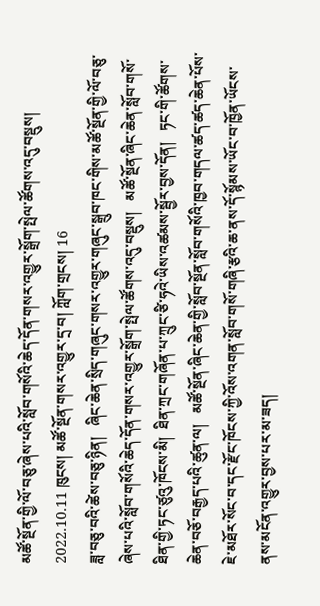མཚོ་སྔོན་གྱི་ལོ་བཅུ་ཞེས་པའི་སློབ་གསོའི་ཆེད་དོན་གསར་འགྱུར་སྒྲོག་སྤེལ་ཚོགས་འདུ་བསྡུས།
2022.10.11 ཁུངས། མཚོ་སྔོན་གསར་འགྱུར་དྲ་བ། ཀློག་གྲངས། 16
ཟླ་བཅུ་བའི་ཚེས་བཅུ་ཉིན།   ཞིང་ཆེན་སྲིད་གཞུང་གསར་འགྱུར་གཞུང་སྒྲུབ་ཁང་གིས་མཚོ་སྔོན་གྱི་ལོ་བཅུ་ཞེས་པའི་སློབ་གསོའི་ཆེད་དོན་གསར་འགྱུར་སྒྲོག་སྤེལ་ཚོགས་འདུ་བསྡུས།   མཚོ་སྔོན་ཞིང་ཆེན་སློབ་གསོ་ཐིན་གྱི་ཏང་ཙུའུ་ཁོངས་མི།  ཐིན་ཀྲང་གཞོན་པ་ཀྲུང་ཙི་ཧའེ་ཡིས་འཚམས་སྦྱོར་བྱས་དོན།   ཏང་གི་ཚོགས་ཆེན་བཅོ་བརྒྱད་པའི་ཚུན་ལ།   མཚོ་སྔོན་ཞིང་ཆེན་གྱི་སློབ་སྔོན་སློབ་གསོའི་ཁྱབ་གདལ་ཚད་ཚད་ཆེན་པོས་ཇེ་མཐོར་སོང་བ་དང་རྫོང་ཁོངས་ཀྱི་འོས་འགན་སློབ་གསོ་གཞི་རྩའི་ཆ་ནས་དོ་སྙོམས་ཡོང་བ་ཁྱོན་ཡོངས་ནས་མངོན་འགྱུར་བྱས་པར་མ་ཟད།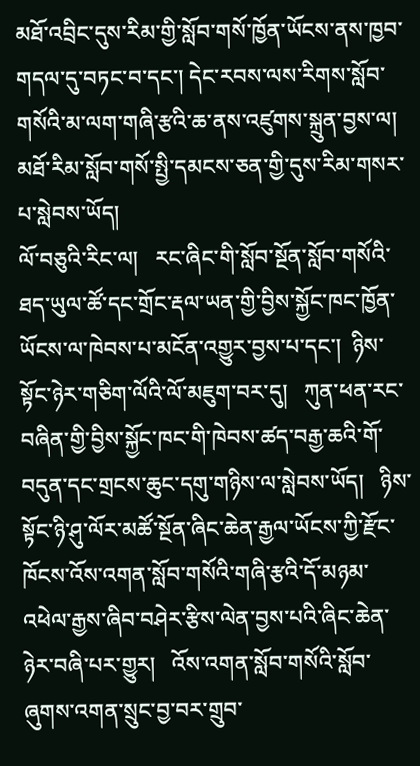མཐོ་འབྲིང་དུས་རིམ་གྱི་སློབ་གསོ་ཁྱོན་ཡོངས་ནས་ཁྱབ་གདལ་དུ་བཏང་བ་དང་། དེང་རབས་ལས་རིགས་སློབ་གསོའི་མ་ལག་གཞི་རྩའི་ཆ་ནས་འཛུགས་སྐྲུན་བྱས་ལ།   མཐོ་རིམ་སློབ་གསོ་སྤྱི་དམངས་ཅན་གྱི་དུས་རིམ་གསར་པ་སླེབས་ཡོད།
ལོ་བཅུའི་རིང་ལ།   རང་ཞིང་གི་སློབ་སྔོན་སློབ་གསོའི་ཐད་ཡུལ་ཚོ་དང་གྲོང་རྡལ་ཡན་གྱི་བྱིས་སྐྱོང་ཁང་ཁྱོན་ཡོངས་ལ་ཁེབས་པ་མངོན་འགྱུར་བྱས་པ་དང་།  ཉིས་སྟོང་ཉེར་གཅིག་ལོའི་ལོ་མཇུག་བར་དུ།   ཀུན་ཕན་རང་བཞིན་གྱི་བྱིས་སྐྱོང་ཁང་གི་ཁེབས་ཚད་བརྒྱ་ཆའི་གོ་བདུན་དང་གྲངས་ཆུང་དགུ་གཉིས་ལ་སླེབས་ཡོད།   ཉིས་སྟོང་ཉི་ཤུ་ལོར་མཚོ་སྔོན་ཞིང་ཆེན་རྒྱལ་ཡོངས་ཀྱི་རྫོང་ཁོངས་འོས་འགན་སློབ་གསོའི་གཞི་རྩའི་དོ་མཉམ་འཕེལ་རྒྱས་ཞིབ་བཤེར་རྩིས་ལེན་བྱས་པའི་ཞིང་ཆེན་ཉེར་བཞི་པར་གྱུར།   འོས་འགན་སློབ་གསོའི་སློབ་ཞུགས་འགན་སྲུང་བྱ་བར་གྲུབ་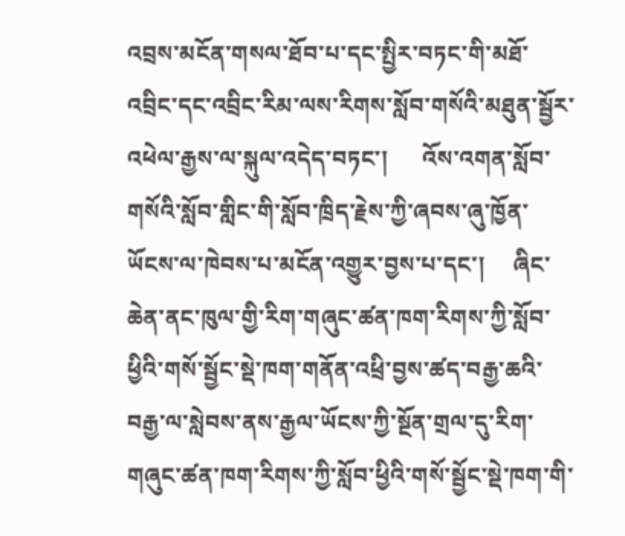འབྲས་མངོན་གསལ་ཐོབ་པ་དང་སྤྱིར་བཏང་གི་མཐོ་འབྲིང་དང་འབྲིང་རིམ་ལས་རིགས་སློབ་གསོའི་མཐུན་སྦྱོར་འཕེལ་རྒྱས་ལ་སྐུལ་འདེད་བཏང་།      འོས་འགན་སློབ་གསོའི་སློབ་གླིང་གི་སློབ་ཁྲིད་རྗེས་ཀྱི་ཞབས་ཞུ་ཁྱོན་ཡོངས་ལ་ཁེབས་པ་མངོན་འགྱུར་བྱས་པ་དང་།     ཞིང་ཆེན་ནང་ཁུལ་གྱི་རིག་གཞུང་ཚན་ཁག་རིགས་ཀྱི་སློབ་ཕྱིའི་གསོ་སྦྱོང་སྡེ་ཁག་གནོན་འཕྲི་བྱས་ཚད་བརྒྱ་ཆའི་བརྒྱ་ལ་སླེབས་ནས་རྒྱལ་ཡོངས་ཀྱི་སྔོན་གྲལ་དུ་རིག་གཞུང་ཚན་ཁག་རིགས་ཀྱི་སློབ་ཕྱིའི་གསོ་སྦྱོང་སྡེ་ཁག་གི་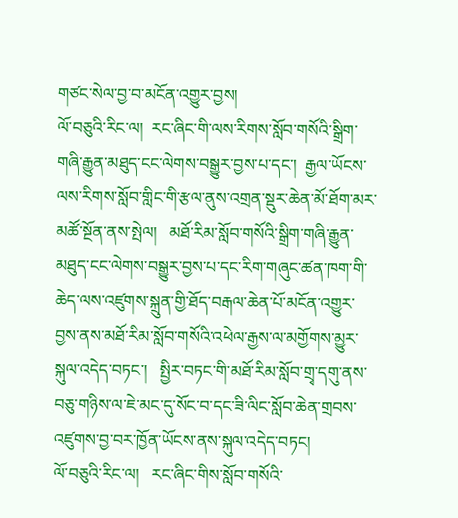གཙང་སེལ་བྱ་བ་མངོན་འགྱུར་བྱས།
ལོ་བཅུའི་རིང་ལ།  རང་ཞིང་གི་ལས་རིགས་སློབ་གསོའི་སྒྲིག་གཞི་རྒྱུན་མཐུད་ངང་ལེགས་བསྒྱུར་བྱས་པ་དང་།  རྒྱལ་ཡོངས་ལས་རིགས་སློབ་གླིང་གི་རྩལ་ནུས་འགྲན་སྡུར་ཆེན་མོ་ཐོག་མར་མཚོ་སྔོན་ནས་སྤེལ།   མཐོ་རིམ་སློབ་གསོའི་སྒྲིག་གཞི་རྒྱུན་མཐུད་ངང་ལེགས་བསྒྱུར་བྱས་པ་དང་རིག་གཞུང་ཚན་ཁག་གི་ཆེད་ལས་འཛུགས་སྐྲུན་གྱི་ཐོད་བརྒལ་ཆེན་པོ་མངོན་འགྱུར་བྱས་ནས་མཐོ་རིམ་སློབ་གསོའི་འཕེལ་རྒྱས་ལ་མགྱོགས་མྱུར་སྐུལ་འདེད་བཏང་།   སྤྱིར་བཏང་གི་མཐོ་རིམ་སློབ་གྲྭ་དགུ་ནས་བཅུ་གཉིས་ལ་ཇེ་མང་དུ་སོང་བ་དང་ཟི་ལིང་སློབ་ཆེན་གྲབས་འཛུགས་བྱ་བར་ཁྱོན་ཡོངས་ནས་སྐུལ་འདེད་བཏང།
ལོ་བཅུའི་རིང་ལ།   རང་ཞིང་གིས་སློབ་གསོའི་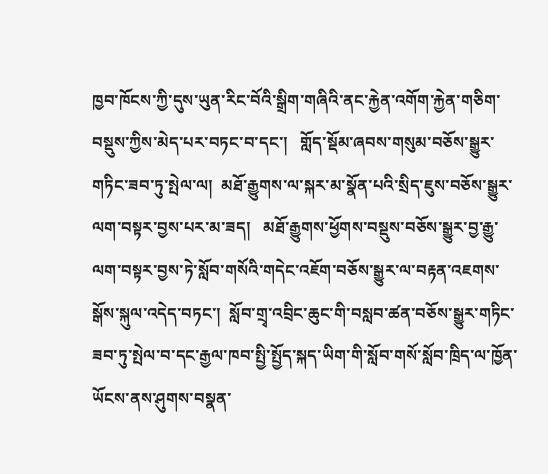ཁྱབ་ཁོངས་ཀྱི་དུས་ཡུན་རིང་བོའི་སྒྲིག་གཞིའི་ནང་རྐྱེན་འགོག་རྐྱེན་གཅིག་བསྡུས་ཀྱིས་མེད་པར་བཏང་བ་དང་།   གློད་སྡོམ་ཞབས་གསུམ་བཅོས་སྒྱུར་གཏིང་ཟབ་ཏུ་སྤེལ་ལ།  མཐོ་རྒྱུགས་ལ་སྐར་མ་སྣོན་པའི་སྲིད་ཇུས་བཅོས་སྒྱུར་ལག་བསྟར་བྱས་པར་མ་ཟད།   མཐོ་རྒྱུགས་ཕྱོགས་བསྡུས་བཅོས་སྒྱུར་བྱ་རྒྱུ་ལག་བསྟར་བྱས་ཏེ་སློབ་གསོའི་གདེང་འཇོག་བཅོས་སྒྱུར་ལ་བརྟན་འཇགས་སྒོས་སྐུལ་འདེད་བཏང་།  སློབ་གྲྭ་འབྲིང་ཆུང་གི་བསླབ་ཚན་བཅོས་སྒྱུར་གཏིང་ཟབ་ཏུ་སྤེལ་བ་དང་རྒྱལ་ཁབ་སྤྱི་སྤྱོད་སྐད་ཡིག་གི་སློབ་གསོ་སློབ་ཁྲིད་ལ་ཁྱོན་ཡོངས་ནས་ཤུགས་བསྣན་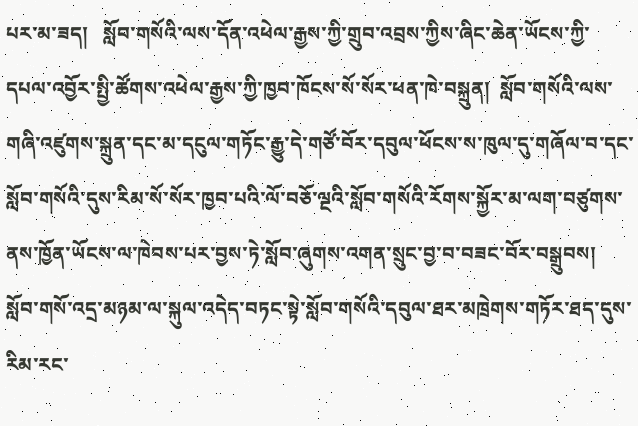པར་མ་ཟད།   སློབ་གསོའི་ལས་དོན་འཕེལ་རྒྱས་ཀྱི་གྲུབ་འབྲས་ཀྱིས་ཞིང་ཆེན་ཡོངས་ཀྱི་དཔལ་འབྱོར་སྤྱི་ཚོགས་འཕེལ་རྒྱས་ཀྱི་ཁྱབ་ཁོངས་སོ་སོར་ཕན་ཁེ་བསྐྲུན།  སློབ་གསོའི་ལས་གཞི་འཛུགས་སྐྲུན་དང་མ་དངུལ་གཏོང་རྒྱུ་དེ་གཙོ་བོར་དབུལ་ཕོངས་ས་ཁུལ་དུ་གཞོལ་བ་དང་སློབ་གསོའི་དུས་རིམ་སོ་སོར་ཁྱབ་པའི་ལོ་བཅོ་ལྔའི་སློབ་གསོའི་རོགས་སྐྱོར་མ་ལག་བཙུགས་ནས་ཁྱོན་ཡོངས་ལ་ཁེབས་པར་བྱས་ཏེ་སློབ་ཞུགས་འགན་སྲུང་བྱ་བ་བཟང་བོར་བསྒྲུབས།   སློབ་གསོ་འདྲ་མཉམ་ལ་སྐུལ་འདེད་བཏང་སྟེ་སློབ་གསོའི་དབུལ་ཐར་མཁྲེགས་གཏོར་ཐད་དུས་རིམ་རང་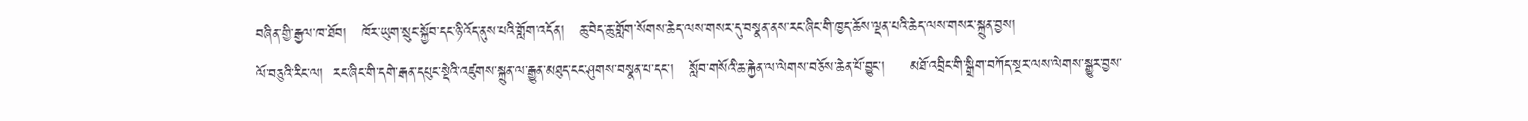བཞིན་གྱི་རྒྱལ་ཁ་ཐོབ།   ཁོར་ཡུག་སྲུང་སྐྱོབ་དང་ཉི་འོད་ནུས་པའི་གློག་འདོན།   ཆུ་བེད་ཆུ་གློག་སོགས་ཆེད་ལས་གསར་དུ་བསྣན་ནས་རང་ཞིང་གི་ཁྱད་ཆོས་ལྡན་པའི་ཆེད་ལས་གསར་སྐྲུན་བྱས།
ལོ་བཅུའི་རིང་ལ།  རང་ཞིང་གི་དགེ་རྒན་དཔུང་སྡེའི་འཛུགས་སྐྲུན་ལ་རྒྱུན་མཐུད་ངང་ཤུགས་བསྣན་པ་དང་།   སློབ་གསོའི་ཆ་རྐྱེན་ལ་ལེགས་བཅོས་ཆེན་པོ་བྱུང་།     མཐོ་འབྲིང་གི་སྒྲིག་བཀོད་སྔར་ལས་ལེགས་སྒྱུར་བྱས་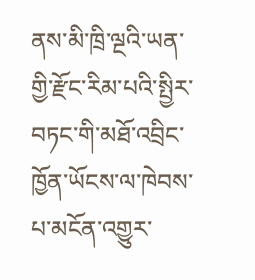ནས་མི་ཁྲི་ལྔའི་ཡན་གྱི་རྫོང་རིམ་པའི་སྤྱིར་བཏང་གི་མཐོ་འབྲིང་ཁྱོན་ཡོངས་ལ་ཁེབས་པ་མངོན་འགྱུར་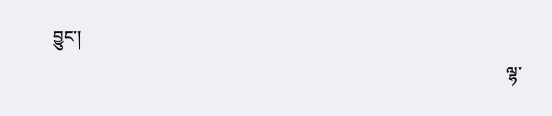བྱུང་།
                                                                                                             ལྷ་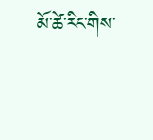མོ་ཚེ་རིང་གིས་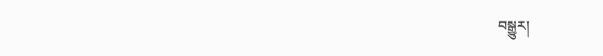བསྒྱུར།